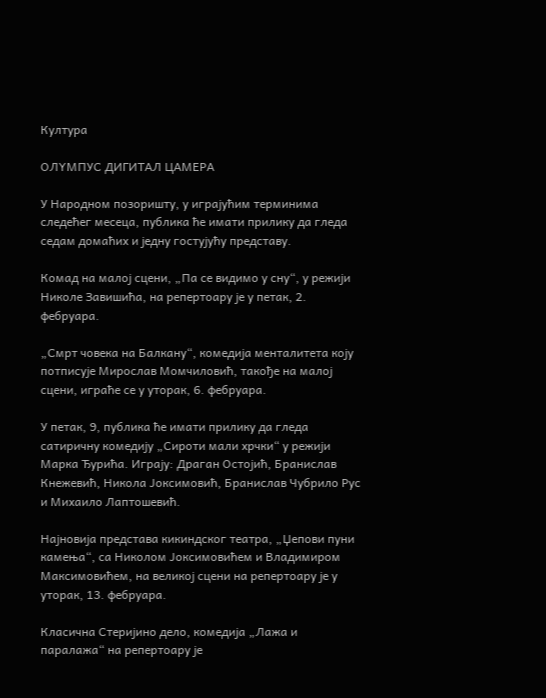Култура

ОЛYМПУС ДИГИТАЛ ЦАМЕРА

У Народном позоришту, у играјућим терминима следећег месеца, публика ће имати прилику да гледа седам домаћих и једну гостујућу представу.

Комад на малој сцени, „Па се видимо у сну“, у режији Николе Завишића, на репертоару је у петак, 2. фебруара.

„Смрт човека на Балкану“, комедија менталитета коју потписује Мирослав Момчиловић, такође на малој сцени, играће се у уторак, 6. фебруара.

У петак, 9, публика ће имати прилику да гледа сатиричну комедију „Сироти мали хрчки“ у режији Марка Ђурића. Играју: Драган Остојић, Бранислав Кнежевић, Никола Јоксимовић, Бранислав Чубрило Рус и Михаило Лаптошевић.

Најновија представа кикиндског театра, „Џепови пуни камења“, са Николом Јоксимовићем и Владимиром Максимовићем, на великој сцени на репертоару је у уторак, 13. фебруара.

Класична Стеријино дело, комедија „Лажа и паралажа“ на репертоару је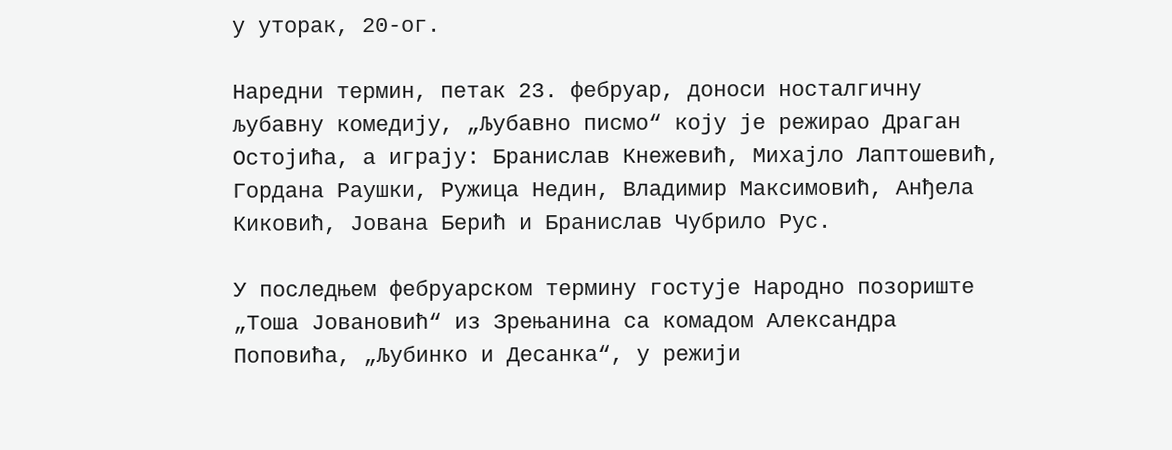у уторак, 20-ог.

Наредни термин, петак 23. фебруар, доноси носталгичну љубавну комедију, „Љубавно писмо“ коју је режирао Драган Остојића, а играју: Бранислав Кнежевић, Михајло Лаптошевић, Гордана Раушки, Ружица Недин, Владимир Максимовић, Анђела Киковић, Јована Берић и Бранислав Чубрило Рус.

У последњем фебруарском термину гостује Народно позориште „Тоша Јовановић“ из Зрењанина са комадом Александра Поповића, „Љубинко и Десанка“, у режији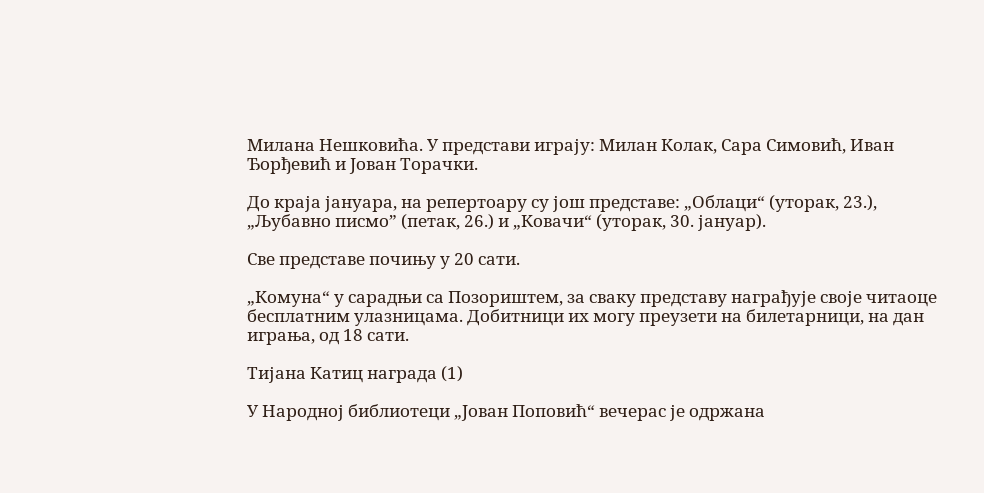Милана Нешковића. У представи играју: Милан Колак, Сара Симовић, Иван Ђорђевић и Јован Торачки.

До краја јануара, на репертоару су још представе: „Облаци“ (уторак, 23.), „Љубавно писмо” (петак, 26.) и „Ковачи“ (уторак, 30. јануар).

Све представе почињу у 20 сати.

„Комуна“ у сарадњи са Позориштем, за сваку представу награђује своје читаоце бесплатним улазницама. Добитници их могу преузети на билетарници, на дан играња, од 18 сати.

Тијана Катиц награда (1)

У Народној библиотеци „Јован Поповић“ вечерас је одржана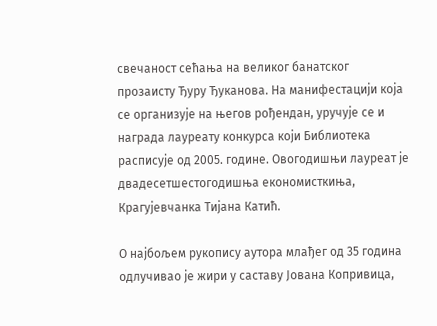свечаност сећања на великог банатског прозаисту Ђуру Ђуканова. На манифестацији која се организује на његов рођендан, уручује се и награда лауреату конкурса који Библиотека расписује од 2005. године. Овогодишњи лауреат је двадесетшестогодишња економисткиња, Крагујевчанка Тијана Катић.

О најбољем рукопису аутора млађег од 35 година одлучивао је жири у саставу Јована Копривица,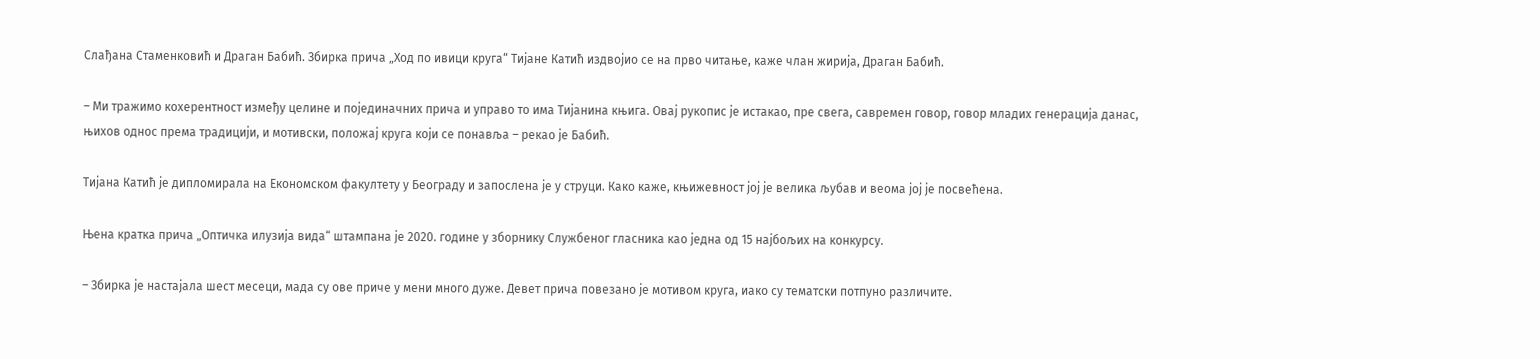Слађана Стаменковић и Драган Бабић. Збирка прича „Ход по ивици круга“ Тијане Катић издвојио се на прво читање, каже члан жирија, Драган Бабић.

– Ми тражимо кохерентност између целине и појединачних прича и управо то има Тијанина књига. Овај рукопис је истакао, пре свега, савремен говор, говор младих генерација данас, њихов однос према традицији, и мотивски, положај круга који се понавља – рекао је Бабић.

Тијана Катић је дипломирала на Економском факултету у Београду и запослена је у струци. Како каже, књижевност јој је велика љубав и веома јој је посвећена.

Њена кратка прича „Оптичка илузија вида“ штампана је 2020. године у зборнику Службеног гласника као једна од 15 најбољих на конкурсу.

– Збирка је настајала шест месеци, мада су ове приче у мени много дуже. Девет прича повезано је мотивом круга, иако су тематски потпуно различите.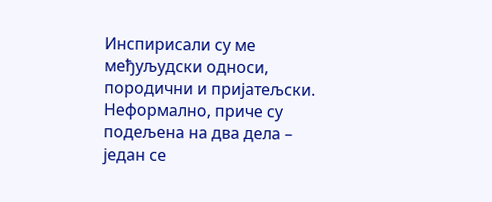Инспирисали су ме међуљудски односи, породични и пријатељски. Неформално, приче су подељена на два дела – један се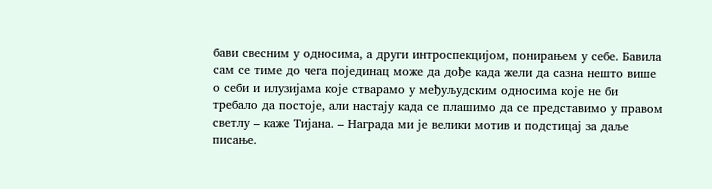бави свесним у односима, а други интроспекцијом, понирањем у себе. Бавила сам се тиме до чега појединац може да дође када жели да сазна нешто више о себи и илузијама које стварамо у међуљудским односима које не би требало да постоје, али настају када се плашимо да се представимо у правом светлу – каже Тијана. – Награда ми је велики мотив и подстицај за даље писање.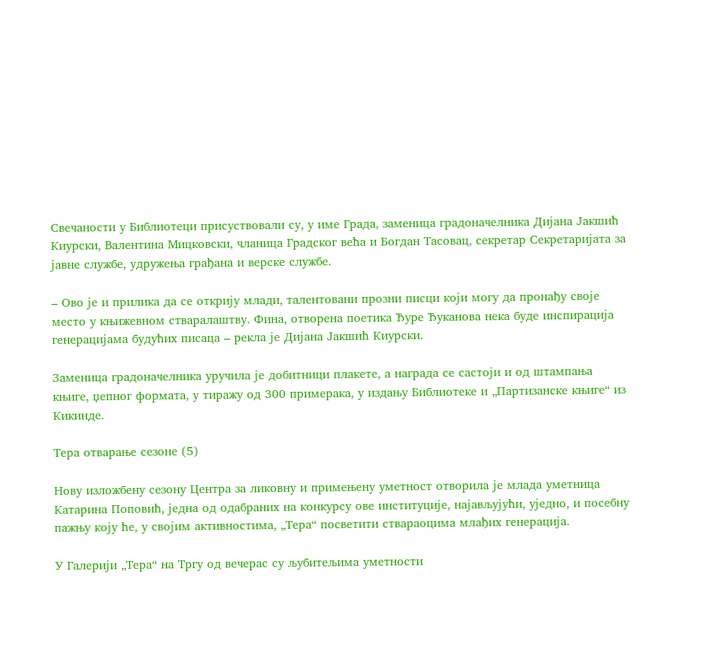Свечаности у Библиотеци присуствовали су, у име Града, заменица градоначелника Дијана Јакшић Киурски, Валентина Мицковски, чланица Градског већа и Богдан Тасовац, секретар Секретаријата за јавне службе, удружења грађана и верске службе.

– Ово је и прилика да се открију млади, талентовани прозни писци који могу да пронађу своје место у књижевном стваралаштву. Фина, отворена поетика Ђуре Ђуканова нека буде инспирација генерацијама будућих писаца – рекла је Дијана Јакшић Киурски.

Заменица градоначелника уручила је добитници плакете, а награда се састоји и од штампања књиге, џепног формата, у тиражу од 300 примерака, у издању Библиотеке и „Партизанске књиге“ из Кикинде.

Тера отварање сезоне (5)

Нову изложбену сезону Центра за ликовну и примењену уметност отворила је млада уметница Катарина Поповић, једна од одабраних на конкурсу ове институције, најављујући, уједно, и посебну пажњу коју ће, у својим активностима, „Тера“ посветити ствараоцима млађих генерација.

У Галерији „Тера“ на Тргу од вечерас су љубитељима уметности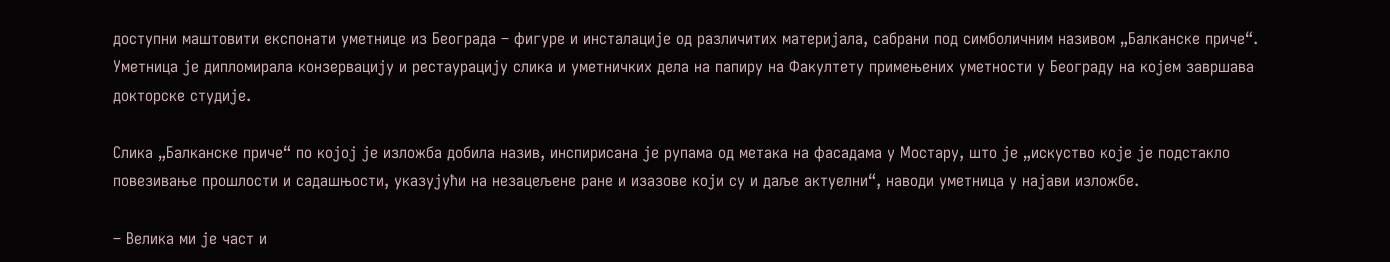доступни маштовити експонати уметнице из Београда – фигуре и инсталације од различитих материјала, сабрани под симболичним називом „Балканске приче“. Уметница је дипломирала конзервацију и рестаурацију слика и уметничких дела на папиру на Факултету примењених уметности у Београду на којем завршава докторске студије.

Слика „Балканске приче“ по којој је изложба добила назив, инспирисана је рупама од метака на фасадама у Мостару, што је „искуство које је подстакло повезивање прошлости и садашњости, указујући на незацељене ране и изазове који су и даље актуелни“, наводи уметница у најави изложбе.

– Велика ми је част и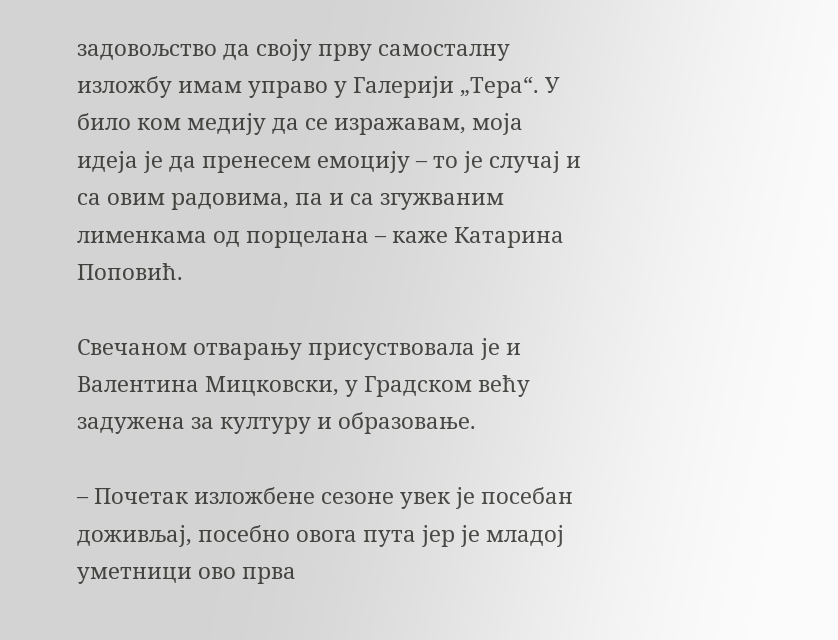задовољство да своју прву самосталну изложбу имам управо у Галерији „Тера“. У било ком медију да се изражавам, моја идеја је да пренесем емоцију – то је случај и са овим радовима, па и са згужваним лименкама од порцелана – каже Катарина Поповић.

Свечаном отварању присуствовала је и Валентина Мицковски, у Градском већу задужена за културу и образовање.

– Почетак изложбене сезоне увек је посебан доживљај, посебно овога пута јер је младој уметници ово прва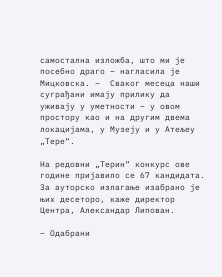самостална изложба, што ми је посебно драго – нагласила је Мицковска. –  Сваког месеца наши суграђани имају прилику да уживају у уметности – у овом простору као и на другим двема локацијама, у Музеју и у Атељеу „Тере“.

На редовни „Терин“ конкурс ове године пријавило се 67 кандидата. За ауторско излагање изабрано је њих десеторо, каже директор Центра, Александар Липован.

– Одабрани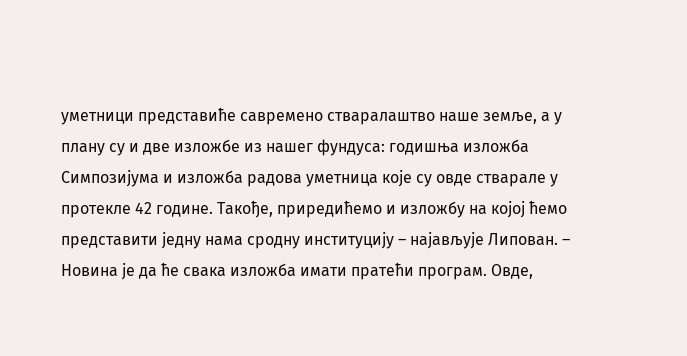уметници представиће савремено стваралаштво наше земље, а у плану су и две изложбе из нашег фундуса: годишња изложба Симпозијума и изложба радова уметница које су овде стварале у протекле 42 године. Такође, приредићемо и изложбу на којој ћемо представити једну нама сродну институцију – најављује Липован. – Новина је да ће свака изложба имати пратећи програм. Овде,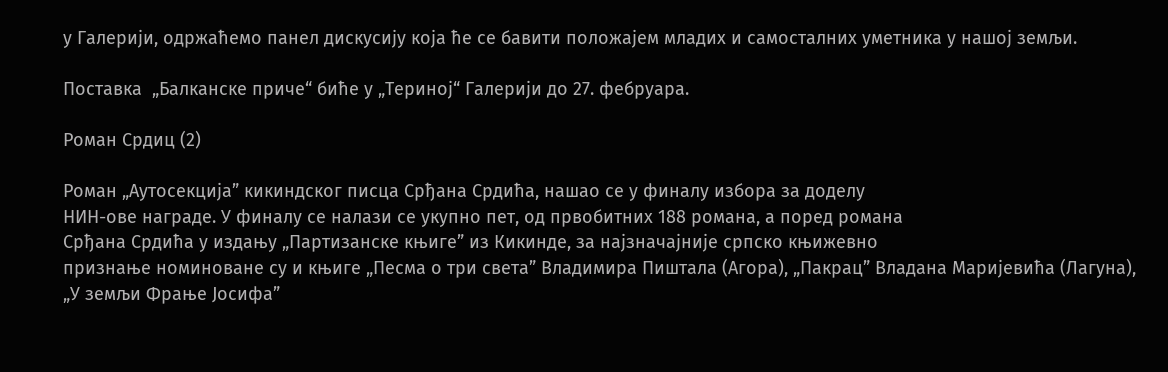у Галерији, одржаћемо панел дискусију која ће се бавити положајем младих и самосталних уметника у нашој земљи.

Поставка  „Балканске приче“ биће у „Териној“ Галерији до 27. фебруара.

Роман Срдиц (2)

Роман „Аутосекција” кикиндског писца Срђана Срдића, нашао се у финалу избора за доделу
НИН-ове награде. У финалу се налази се укупно пет, од првобитних 188 романа, а поред романа
Срђана Срдића у издању „Партизанске књиге” из Кикинде, за најзначајније српско књижевно
признање номиноване су и књиге „Песма о три света” Владимира Пиштала (Агора), „Пакрац” Владана Маријевића (Лагуна), „У земљи Фрање Јосифа”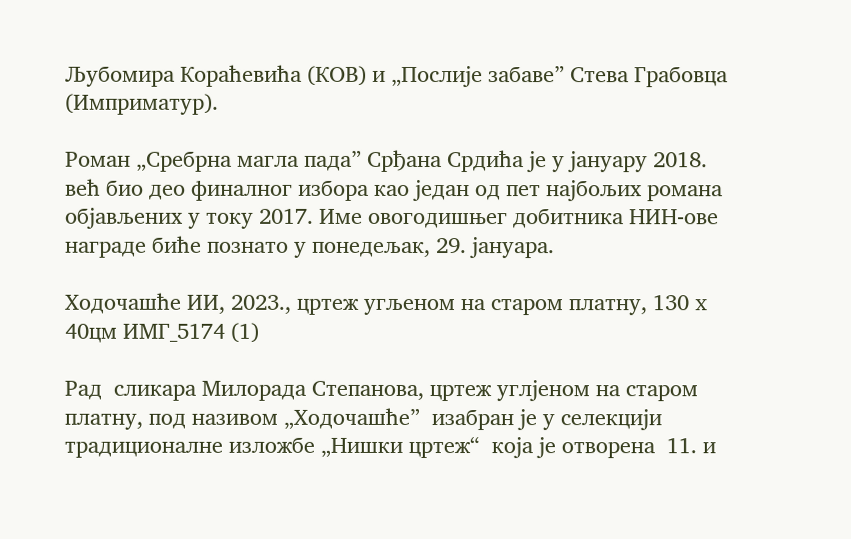Љубомира Кораћевића (КОВ) и „Послије забаве” Стева Грабовца (Имприматур).

Роман „Сребрна магла пада” Срђана Срдића је у јануару 2018. већ био део финалног избора као један од пет најбољих романа објављених у току 2017. Име овогодишњег добитника НИН-ове награде биће познато у понедељак, 29. јануара.

Ходочашће ИИ, 2023., цртеж угљеном на старом платну, 130 x 40цм ИМГ_5174 (1)

Рад  сликара Милорада Степанова, цртеж углјеном на старом платну, под називом „Ходочашће”  изабран је у селекцији традиционалне изложбе „Нишки цртеж“  која је отворена  11. и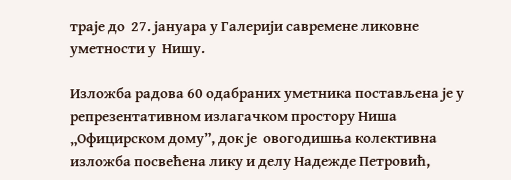траје до  27. јануара у Галерији савремене ликовне уметности у  Нишу.

Изложба радова 60 одабраних уметника постављена је у репрезентативном излагачком простору Ниша  „Официрском дому”, док је  овогодишња колективна изложба посвећена лику и делу Надежде Петровић,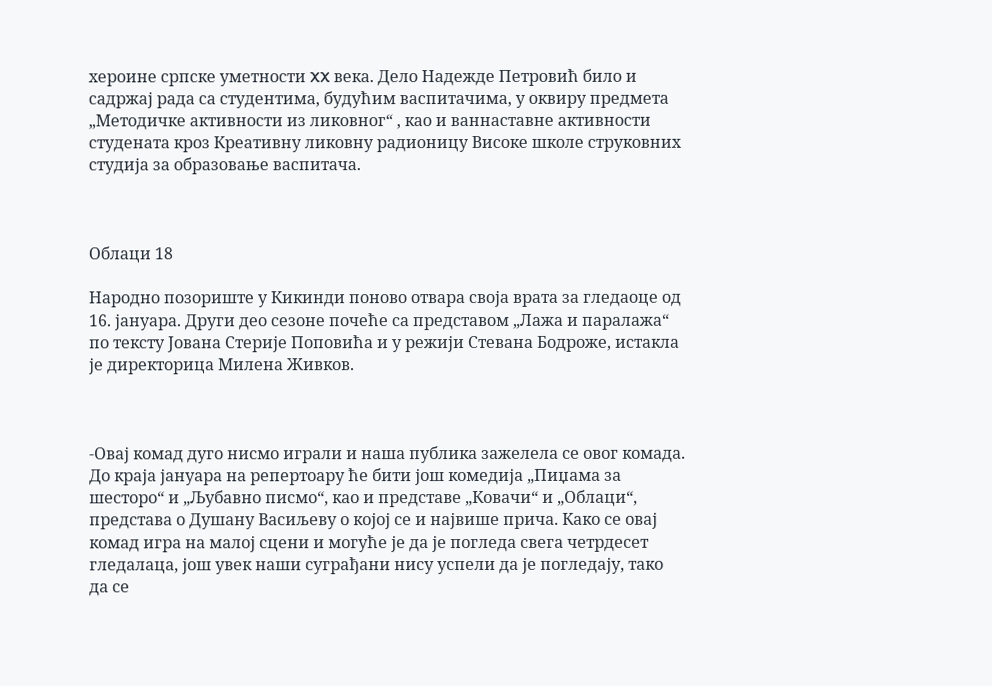хероине српске уметности XX века. Дело Надежде Петровић било и садржај рада са студентима, будућим васпитачима, у оквиру предмета  „Методичке активности из ликовног“ , као и ваннаставне активности студената кроз Креативну ликовну радионицу Високе школе струковних студија за образовање васпитача.



Облаци 18

Народно позориште у Кикинди поново отвара своја врата за гледаоце од 16. јануара. Други део сезоне почеће са представом „Лажа и паралажа“ по тексту Јована Стерије Поповића и у режији Стевана Бодроже, истакла је директорица Милена Живков.



-Овај комад дуго нисмо играли и наша публика зажелела се овог комада. До краја јануара на репертоару ће бити још комедија „Пиџама за шесторо“ и „Љубавно писмо“, као и представе „Ковачи“ и „Облаци“, представа о Душану Васиљеву о којој се и највише прича. Како се овај комад игра на малој сцени и могуће је да је погледа свега четрдесет гледалаца, још увек наши суграђани нису успели да је погледају, тако да се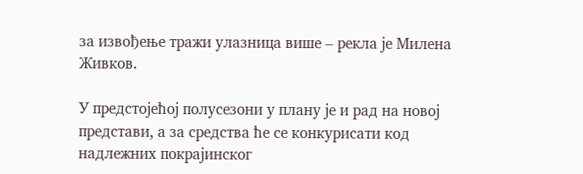за извођење тражи улазница више – рекла је Милена Живков.

У предстојећој полусезони у плану је и рад на новој представи, а за средства ће се конкурисати код надлежних покрајинског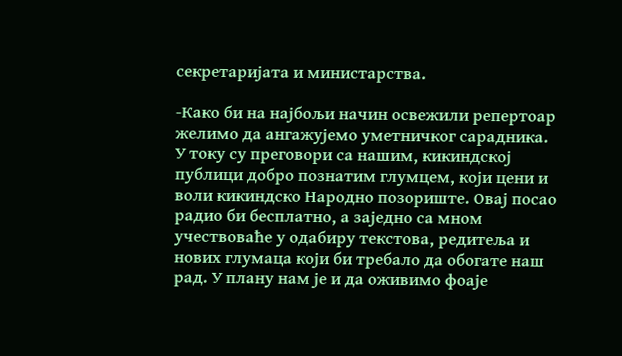секретаријата и министарства.

-Како би на најбољи начин освежили репертоар желимо да ангажујемо уметничког сарадника. У току су преговори са нашим, кикиндској публици добро познатим глумцем, који цени и воли кикиндско Народно позориште. Овај посао радио би бесплатно, а заједно са мном учествоваће у одабиру текстова, редитеља и нових глумаца који би требало да обогате наш рад. У плану нам је и да оживимо фоаје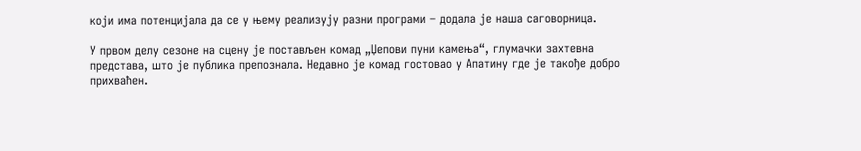који има потенцијала да се у њему реализују разни програми – додала је наша саговорница.

У првом делу сезоне на сцену је постављен комад „Џепови пуни камења“, глумачки захтевна представа, што је публика препознала. Недавно је комад гостовао у Апатину где је такође добро прихваћен.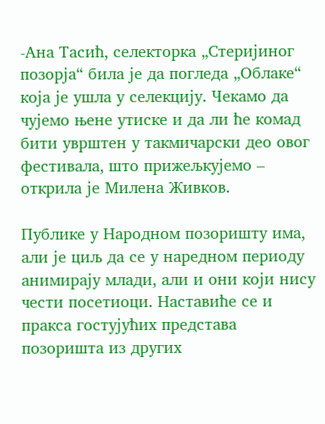-Ана Тасић, селекторка „Стеријиног позорја“ била је да погледа „Облаке“ која је ушла у селекцију. Чекамо да чујемо њене утиске и да ли ће комад бити уврштен у такмичарски део овог фестивала, што прижељкујемо – открила је Милена Живков.

Публике у Народном позоришту има, али је циљ да се у наредном периоду анимирају млади, али и они који нису чести посетиоци. Наставиће се и пракса гостујућих представа позоришта из других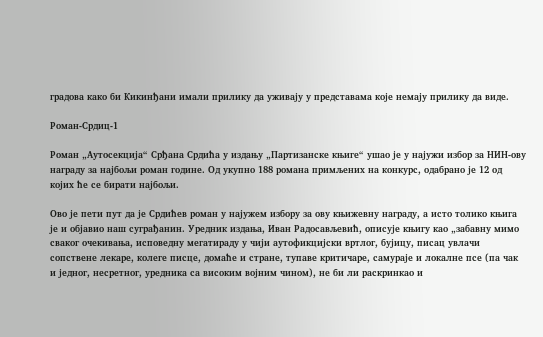градова како би Кикинђани имали прилику да уживају у представама које немају прилику да виде.

Роман-Срдиц-1

Роман „Аутосекција“ Срђана Срдића у издању „Партизанске књиге“ ушао је у најужи избор за НИН-ову награду за најбољи роман године. Од укупно 188 романа примљених на конкурс, одабрано је 12 од којих ће се бирати најбољи.

Ово је пети пут да је Срдићев роман у најужем избору за ову књижевну награду, а исто толико књига је и објавио наш суграђанин. Уредник издања, Иван Радосављевић, описује књигу као „забавну мимо сваког очекивања, исповедну мегатираду у чији аутофикцијски вртлог, бујицу, писац увлачи сопствене лекаре, колеге писце, домаће и стране, тупаве критичаре, самураје и локалне псе (па чак и једног, несретног, уредника са високим војним чином), не би ли раскринкао и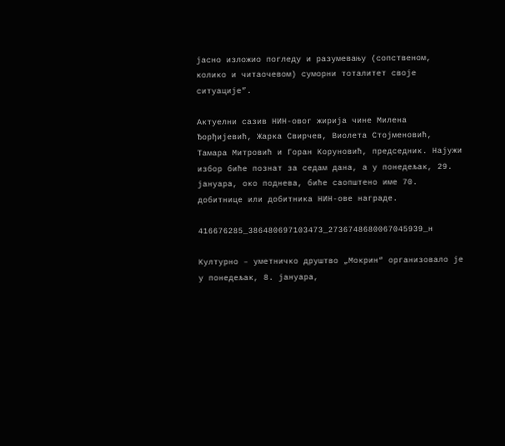јасно изложио погледу и разумевању (сопственом, колико и читаочевом) суморни тоталитет своје ситуације”.

Актуелни сазив НИН-овог жирија чине Милена Ђорђијевић, Жарка Свирчев, Виолета Стојменовић, Тамара Митровић и Горан Коруновић, председник. Најужи избор биће познат за седам дана, а у понедељак, 29. јануара, око поднева, биће саопштено име 70. добитнице или добитника НИН-ове награде.

416676285_386480697103473_2736748680067045939_н

Културно – уметничко друштво „Мокрин“ организовало је у понедељак, 8. јануара,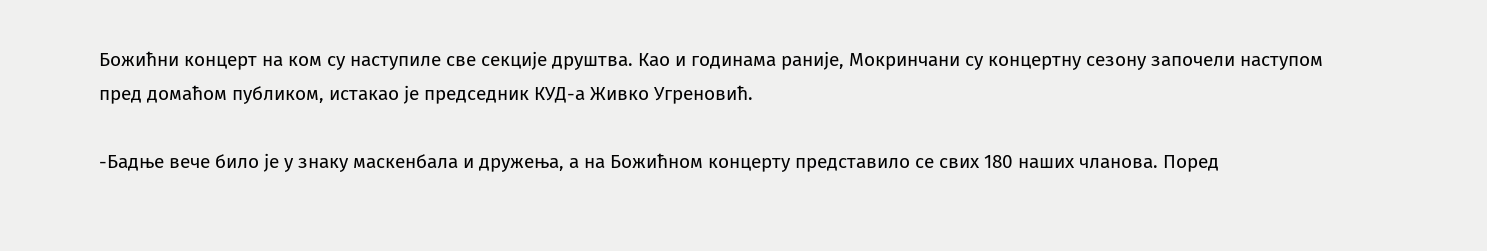Божићни концерт на ком су наступиле све секције друштва. Као и годинама раније, Мокринчани су концертну сезону започели наступом пред домаћом публиком, истакао је председник КУД-а Живко Угреновић.

-Бадње вече било је у знаку маскенбала и дружења, а на Божићном концерту представило се свих 180 наших чланова. Поред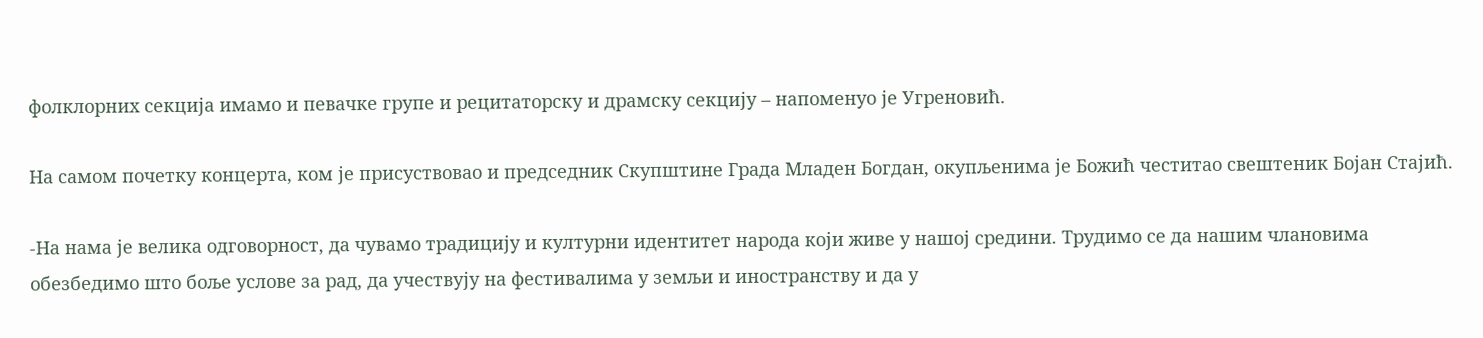фолклорних секција имамо и певачке групе и рецитаторску и драмску секцију – напоменуо је Угреновић.

На самом почетку концерта, ком је присуствовао и председник Скупштине Града Младен Богдан, окупљенима је Божић честитао свештеник Бојан Стајић.

-На нама је велика одговорност, да чувамо традицију и културни идентитет народа који живе у нашој средини. Трудимо се да нашим члановима обезбедимо што боље услове за рад, да учествују на фестивалима у земљи и иностранству и да у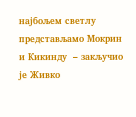најбољем светлу представљамо Мокрин и Кикинду  – закључио је Живко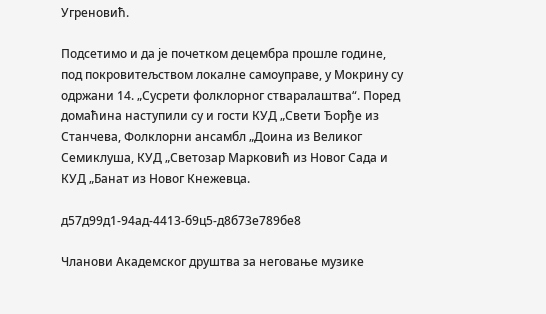Угреновић.

Подсетимо и да је почетком децембра прошле године, под покровитељством локалне самоуправе, у Мокрину су одржани 14. „Сусрети фолклорног стваралаштва“. Поред домаћина наступили су и гости КУД „Свети Ђорђе из Станчева, Фолклорни ансамбл „Доина из Великог Семиклуша, КУД „Светозар Марковић из Новог Сада и КУД „Банат из Новог Кнежевца.

д57д99д1-94ад-4413-б9ц5-д8б73е789бе8

Чланови Академског друштва за неговање музике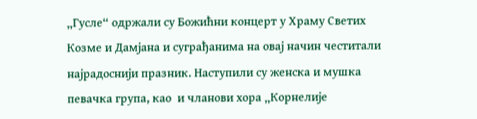„Гусле“ одржали су Божићни концерт у Храму Светих Козме и Дамјана и суграђанима на овај начин честитали најрадоснији празник. Наступили су женска и мушка певачка група, као  и чланови хора „Корнелије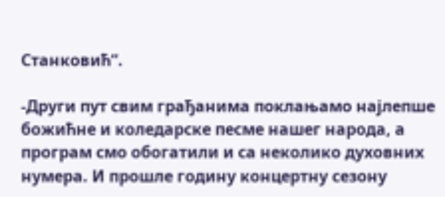Станковић“.

-Други пут свим грађанима поклањамо најлепше божићне и коледарске песме нашег народа, а програм смо обогатили и са неколико духовних нумера. И прошле годину концертну сезону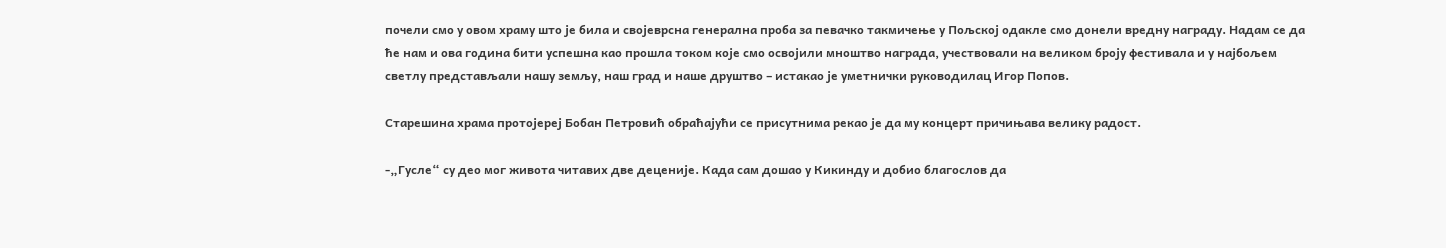почели смо у овом храму што је била и својеврсна генерална проба за певачко такмичење у Пољској одакле смо донели вредну награду. Надам се да ће нам и ова година бити успешна као прошла током које смо освојили мноштво награда, учествовали на великом броју фестивала и у најбољем светлу представљали нашу земљу, наш град и наше друштво – истакао је уметнички руководилац Игор Попов.

Старешина храма протојереј Бобан Петровић обраћајући се присутнима рекао је да му концерт причињава велику радост.

-„Гусле“ су део мог живота читавих две деценије. Када сам дошао у Кикинду и добио благослов да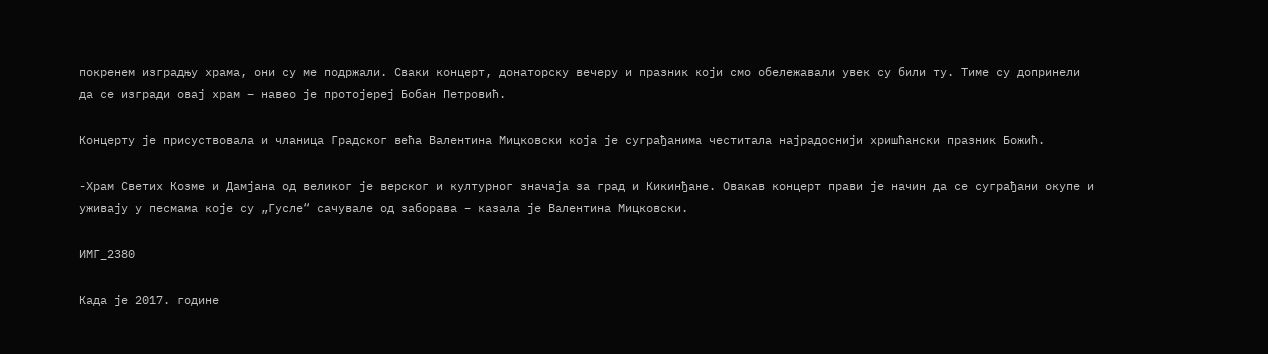покренем изградњу храма, они су ме подржали. Сваки концерт, донаторску вечеру и празник који смо обележавали увек су били ту. Тиме су допринели да се изгради овај храм – навео је протојереј Бобан Петровић.

Концерту је присуствовала и чланица Градског већа Валентина Мицковски која је суграђанима честитала најрадоснији хришћански празник Божић.

-Храм Светих Козме и Дамјана од великог је верског и културног значаја за град и Кикинђане. Овакав концерт прави је начин да се суграђани окупе и уживају у песмама које су „Гусле“ сачувале од заборава – казала је Валентина Мицковски.

ИМГ_2380

Када је 2017. године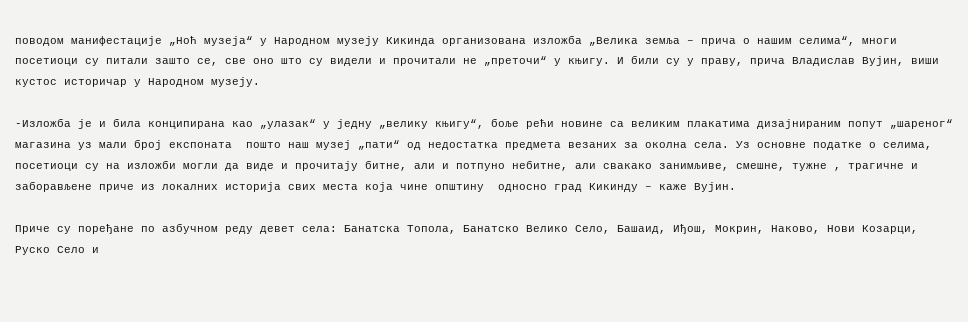поводом манифестације „Ноћ музеја“ у Народном музеју Кикинда организована изложба „Велика земља – прича о нашим селима“, многи посетиоци су питали зашто се, све оно што су видели и прочитали не „преточи“ у књигу. И били су у праву, прича Владислав Вујин, виши кустос историчар у Народном музеју.

-Изложба је и била конципирана као „улазак“ у једну „велику књигу“, боље рећи новине са великим плакатима дизајнираним попут „шареног“ магазина уз мали број експоната  пошто наш музеј „пати“ од недостатка предмета везаних за околна села. Уз основне податке о селима, посетиоци су на изложби могли да виде и прочитају битне, али и потпуно небитне, али свакако занимљиве, смешне, тужне , трагичне и заборављене приче из локалних историја свих места која чине општину  односно град Кикинду – каже Вујин.

Приче су поређане по азбучном реду девет села: Банатска Топола, Банатско Велико Село, Башаид, Иђош, Мокрин, Наково, Нови Козарци, Руско Село и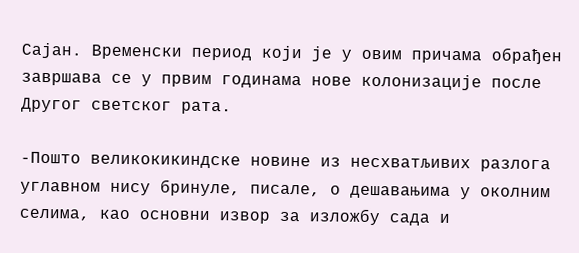Сајан. Временски период који је у овим причама обрађен завршава се у првим годинама нове колонизације после Другог светског рата.

-Пошто великокикиндске новине из несхватљивих разлога углавном нису бринуле, писале, о дешавањима у околним селима, као основни извор за изложбу сада и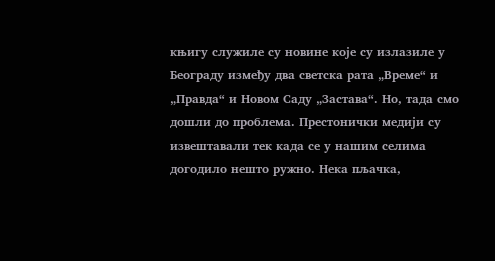књигу служиле су новине које су излазиле у Београду између два светска рата „Време“ и „Правда“ и Новом Саду „Застава“. Но, тада смо дошли до проблема. Престонички медији су извештавали тек када се у нашим селима догодило нешто ружно. Нека пљачка,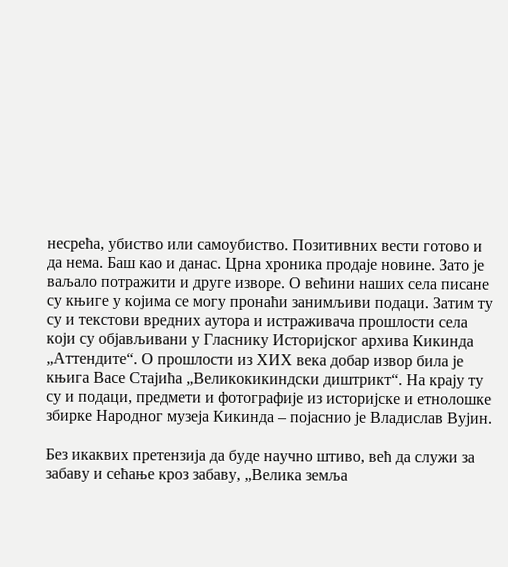несрећа, убиство или самоубиство. Позитивних вести готово и да нема. Баш као и данас. Црна хроника продаје новине. Зато је ваљало потражити и друге изворе. О већини наших села писане су књиге у којима се могу пронаћи занимљиви подаци. Затим ту су и текстови вредних аутора и истраживача прошлости села који су објављивани у Гласнику Историјског архива Кикинда „Аттендите“. О прошлости из XИX века добар извор била је књига Васе Стајића „Великокикиндски диштрикт“. На крају ту су и подаци, предмети и фотографије из историјске и етнолошке збирке Народног музеја Кикинда – појаснио је Владислав Вујин.

Без икаквих претензија да буде научно штиво, већ да служи за забаву и сећање кроз забаву, „Велика земља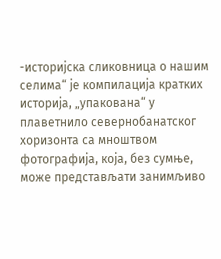-историјска сликовница о нашим селима“ је компилација кратких историја, „упакована“ у плаветнило севернобанатског хоризонта са мноштвом фотографија, која, без сумње, може представљати занимљиво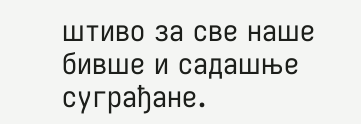штиво за све наше бивше и садашње суграђане.